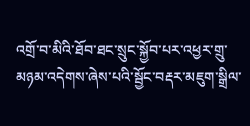འགྲོ་བ་མིའི་ཐོབ་ཐང་སྲུང་སྐྱོབ་པར་འཕྱར་གྲུ་མཉམ་འདེགས་ཞེས་པའི་སྦྱོང་བརྡར་མཇུག་སྒྲིལ་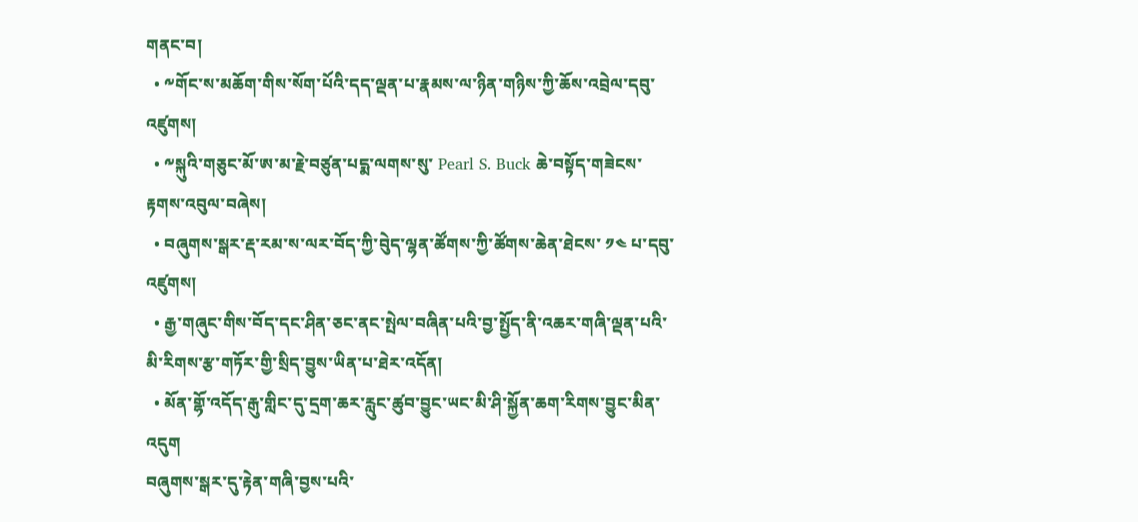གནང་བ།
  • ༸གོང་ས་མཆོག་གིས་སོག་པོའི་དད་ལྡན་པ་རྣམས་ལ་ཉིན་གཉིས་ཀྱི་ཆོས་འབྲེལ་དབུ་འཛུགས།
  • ༸སྐུའི་གཅུང་མོ་ཨ་མ་རྗེ་བཙུན་པདྨ་ལགས་སུ་ Pearl S. Buck ཆེ་བསྟོད་གཟེངས་རྟགས་འབུལ་བཞེས།
  • བཞུགས་སྒར་རྡ་རམ་ས་ལར་བོད་ཀྱི་བེུད་ལྷན་ཚོགས་ཀྱི་ཚོགས་ཆེན་ཐེངས་ ༡༤ པ་དབུ་འཛུགས།
  • རྒྱ་གཞུང་གིས་བོད་དང་ཤིན་ཅང་ནང་སྤེལ་བཞིན་པའི་བྱ་སྤྱོད་ནི་འཆར་གཞི་ལྡན་པའི་མི་རིགས་རྩ་གཏོར་གྱི་སྲིད་བྱུས་ཡིན་པ་ཐེར་འདོན།
  • མོན་གྷོ་འདོད་རྒུ་གླིང་དུ་དྲག་ཆར་རླུང་ཚུབ་བྱུང་ཡང་མི་ཤི་སྐྱོན་ཆག་རིགས་བྱུང་མིན་འདུག
བཞུགས་སྒར་དུ་རྟེན་གཞི་བྱས་པའི་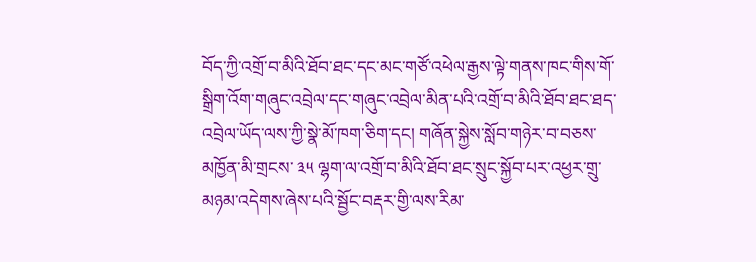བོད་ཀྱི་འགྲོ་བ་མིའི་ཐོབ་ཐང་དང་མང་གཙོ་འཕེལ་རྒྱས་ལྟེ་གནས་ཁང་གིས་གོ་སྒྲིག་འོག་གཞུང་འབྲེལ་དང་གཞུང་འབྲེལ་མིན་པའི་འགྲོ་བ་མིའི་ཐོབ་ཐང་ཐད་འབྲེལ་ཡོད་ལས་ཀྱི་སྣེ་མོ་ཁག་ཅིག་དང། གཞོན་སྐྱེས་སློབ་གཉེར་བ་བཅས་མཁྱོན་མི་གྲངས་ ༣༥ ལྷག་ལ་འགྲོ་བ་མིའི་ཐོབ་ཐང་སྲུང་སྐྱོབ་པར་འཕྱར་གྲུ་མཉམ་འདེགས་ཞེས་པའི་སྦྱོང་བརྡར་གྱི་ལས་རིམ་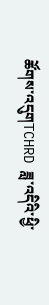ཚོགས་འདུགTCHRD ཟླ་འདིའི་ཕྱི་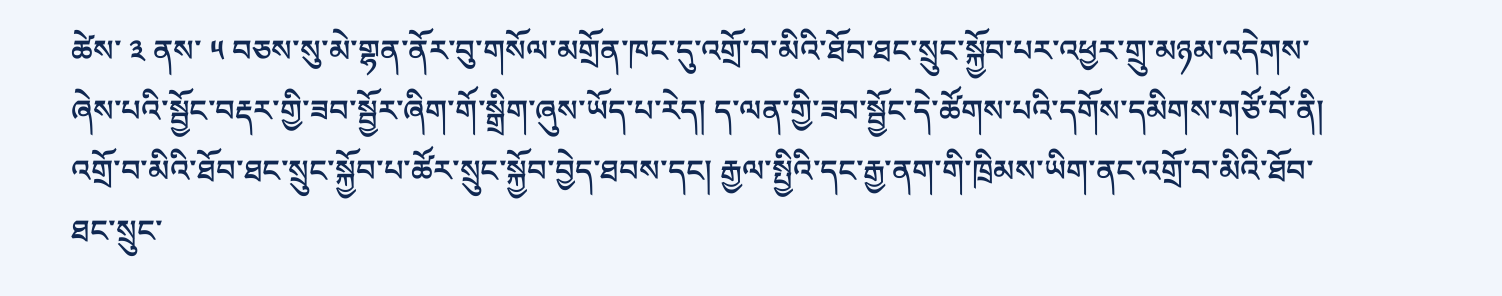ཚེས་ ༣ ནས་ ༥ བཅས་སུ་མེ་གྷན་ནོར་བུ་གསོལ་མགྲོན་ཁང་དུ་འགྲོ་བ་མིའི་ཐོབ་ཐང་སྲུང་སྐྱོབ་པར་འཕྱར་གྲུ་མཉམ་འདེགས་ཞེས་པའི་སྦྱོང་བརྡར་གྱི་ཟབ་སྦྱོར་ཞིག་གོ་སྒྲིག་ཞུས་ཡོད་པ་རེད། ད་ལན་གྱི་ཟབ་སྦྱོང་དེ་ཚོགས་པའི་དགོས་དམིགས་གཙོ་བོ་ནི། འགྲོ་བ་མིའི་ཐོབ་ཐང་སྲུང་སྐྱོབ་པ་ཚོར་སྲུང་སྐྱོབ་བྱེད་ཐབས་དང། རྒྱལ་སྤྱིའི་དང་རྒྱ་ནག་གི་ཁྲིམས་ཡིག་ནང་འགྲོ་བ་མིའི་ཐོབ་ཐང་སྲུང་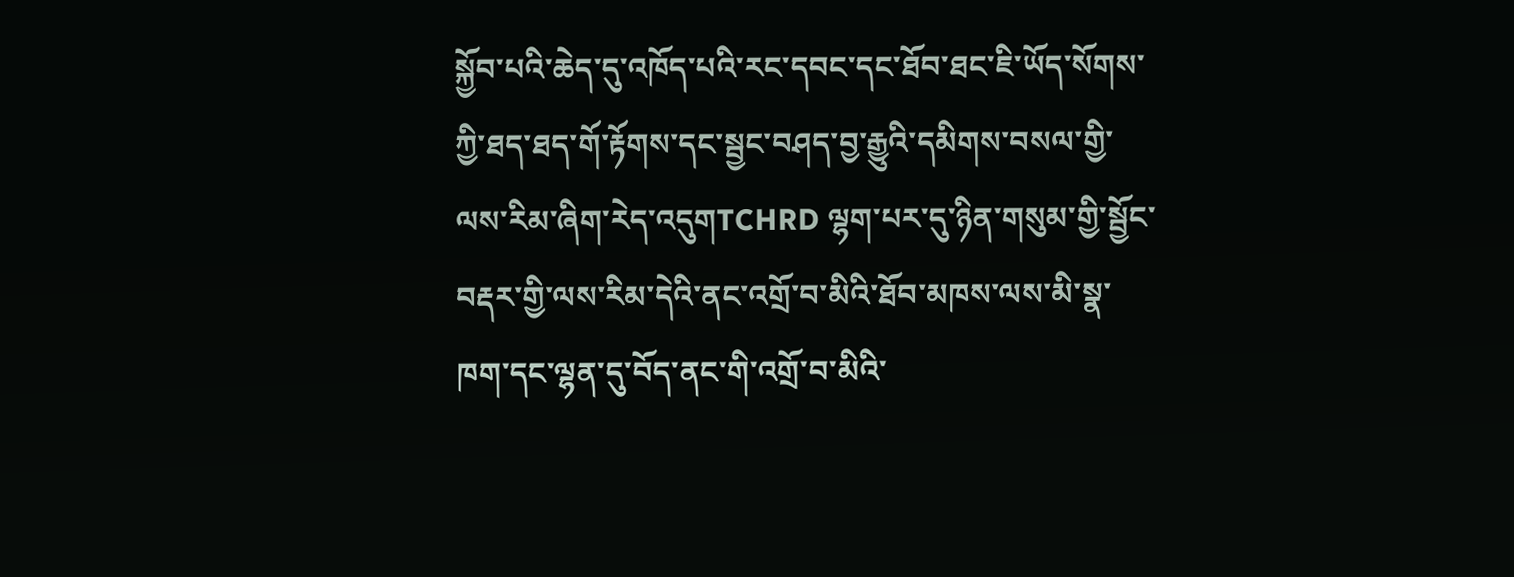སྐྱོབ་པའི་ཆེད་དུ་འཁོད་པའི་རང་དབང་དང་ཐོབ་ཐང་ཇི་ཡོད་སོགས་ཀྱི་ཐད་ཐད་གོ་རྟོགས་དང་སྦྱང་བཤད་བྱ་རྒྱུའི་དམིགས་བསལ་གྱི་ལས་རིམ་ཞིག་རེད་འདུགTCHRD ལྷག་པར་དུ་ཉིན་གསུམ་གྱི་སྦྱོང་བརྡར་གྱི་ལས་རིམ་དེའི་ནང་འགྲོ་བ་མིའི་ཐོབ་མཁས་ལས་མི་སྣ་ཁག་དང་ལྷན་དུ་བོད་ནང་གི་འགྲོ་བ་མིའི་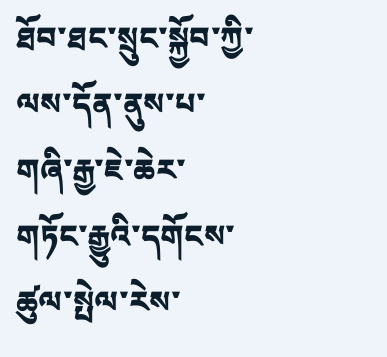ཐོབ་ཐང་སྲུང་སྐྱོབ་ཀྱི་ལས་དོན་ནུས་པ་གཞི་རྒྱ་ཇེ་ཆེར་གཏོང་རྒྱུའི་དགོངས་ཚུལ་སྤེལ་རེས་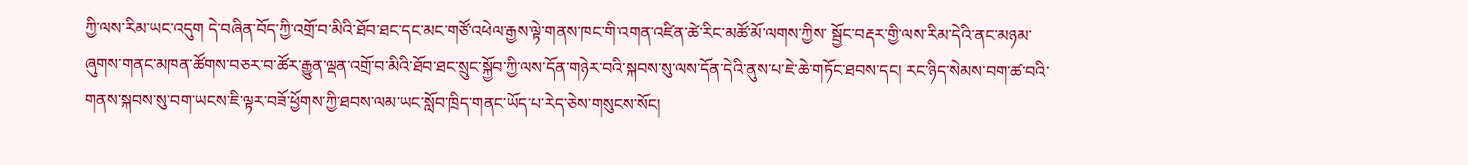ཀྱི་ལས་རིམ་ཡང་འདུག དེ་བཞིན་བོད་ཀྱི་འགྲོ་བ་མིའི་ཐོབ་ཐང་དང་མང་གཙོ་འཕེལ་རྒྱས་ལྟེ་གནས་ཁང་གི་འགན་འཛིན་ཚེ་རིང་མཚོ་མོ་ལགས་ཀྱིས་ སྦྱོང་བརྡར་གྱི་ལས་རིམ་དེའི་ནང་མཉམ་ཞུགས་གནང་མཁན་ཚོགས་བཅར་བ་ཚོར་རྒྱུན་ལྡན་འགྲོ་བ་མིའི་ཐོབ་ཐང་སྲུང་སྐྱོབ་ཀྱི་ལས་དོན་གཉེར་བའི་སྐབས་སུ་ལས་དོན་དེའི་ནུས་པ་ཇེ་ཆེ་གཏོང་ཐབས་དང། རང་ཉིད་སེམས་བག་ཚ་བའི་གནས་སྐབས་སུ་བག་ཡངས་ཇི་ལྟར་བཟོ་ཕྱོགས་ཀྱི་ཐབས་ལམ་ཡང་སློབ་ཁྲིད་གནང་ཡོད་པ་རེད་ཅེས་གསུངས་སོང།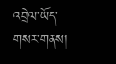འབྲེལ་ཡོད་གསར་གནས།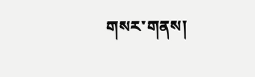གསར་གནས།